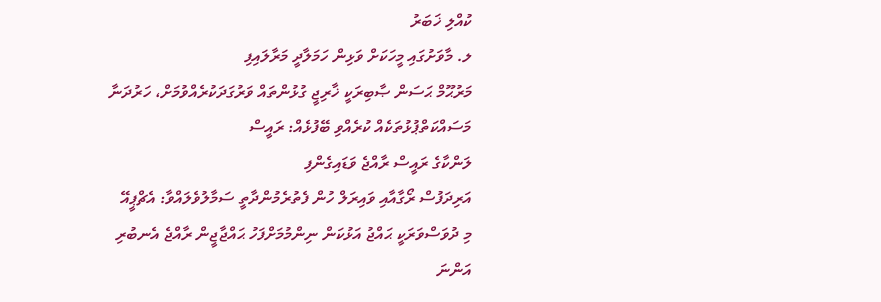ކުއްލި ޚަބަރު
ލ. މާވަށުގައި މީހަކަށް ވަޅިން ހަމަލާދީ މަރާލައިފި
މަރުޙޫމް ޙަސަން ޞާބިރަކީ ޚާރިޖީ ގުޅުންތައް ވަރުގަދަކުރެއްވުމަށް، ހަރުދަނާ މަސައްކަތްޕުޅުތަކެއް ކުރެއްވި ބޭފުޅެއް: ރައީސް
ލަންކާގެ ރައީސް ރާއްޖެ ވަޑައިގެންފި
އަރިދަފުސް ރޯގާއާއި ވައިރަލް ހުން ފެތުރެމުންދާތީ ސަމާލުވެލައްވާ: އެޗްޕީއޭ
މި ދުވަސްވަރަކީ ޙައްޖު އަޅުކަން ނިންމުމަށްފަހު ޙައްޖާޖީން ރާއްޖެ އެނބުރި އަންނަ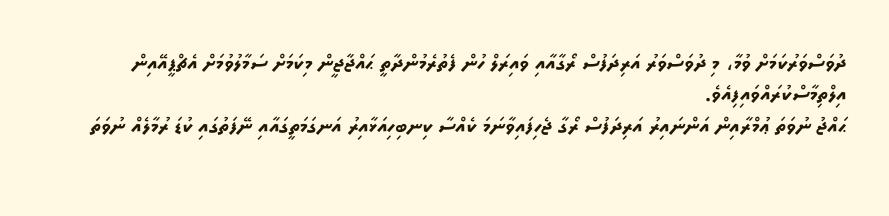ދުވަސްވަރުކަމަށް ވުމާ، މި ދުވަސްވަރު އަރިދަފުސް ރޯގާއާއި ވައިރަލް ހުން ފެތުރެމުންދާތީ ޙައްޖާޖީން މިކަމަށް ސަމާލުވުމަށް އެޗްޕީއޭއިން އިލްތިމާސްކުރައްވައިފިއެވެ.
ޙައްޖު ނުވަތަ ޢުމްރާއިން އަންނައިރު އަރިދަފުސް ރޯގާ ޖެހިފައިވާނަމަ ކެއްސާ ކިނބިހިއަޅާއިރު އަނގަމަތީގައާއި ނޭފަތުގައި ކުޑަ ރުމާލެއް ނުވަތަ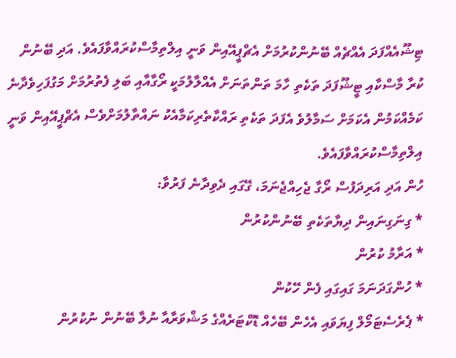ޓިޝޫއެއްފަދަ އެއްޗެއް ބޭނުންކުރުމަށް އެޗްޕީއޭއިން ވަނީ އިލްތިމާސްކުރައްވާފައެވެ. އަދި ބޭނުން ކުރާ މާސްކާއި ޓީޝޫފަދަ ތަކެތި ހާމަ ތަންތަނަށް އެއްލާލުމަކީ ރޯގާއާއި ބަލި ފެތުރުމަށް މަގުފަހިވެދާނެ ކަމެއްކަމުން އެކަމަށް ސަމާލުވެ އެފަދަ ތަކެތި ރައްކާތެރިކަމާއެކު ނައްތާލުމަށްވެސް އެޗްޕީއޭއިން ވަނީ އިލްތިމާސްކުރައްވާފައެވެ.
ހުން އަދި އަރިދަފުސް ރޯގާ ޖެހިއްޖެނަމަ، ގޭގައި ދެވިދާނެ ފަރުވާ:
* ގިނަގިނައިން ދިޔާތަކެތި ބޭނުންކުރުން
* އަރާމު ކުރުން
* ހުންގަދަނަމަ ގައިގައި ފެން ހޭކުން
* ޕެރެސެޓަމޯލް ފިޔަވައި އެހެން ބޭހެއް ޑޮކްޓަރެއްގެ މަޝްވަރާއާ ނުލާ ބޭނުން ނުކުރުން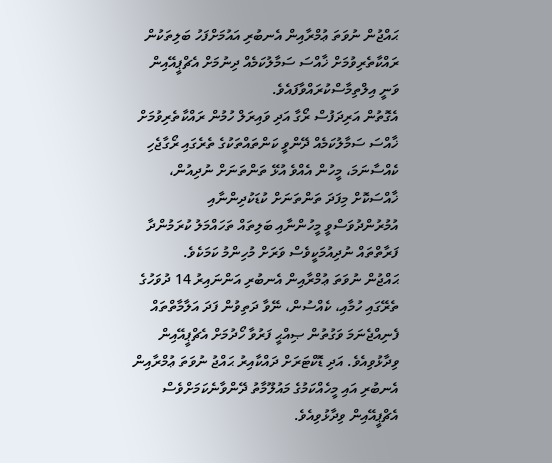ޙައްޖުން ނުވަތަ ޢުމްރާއިން އެނބުރި އައުމަށްފަހު ބަލިތަކުން ރައްކާތެރިވުމަށް ޚާއްސަ ސަމާލުކަމެއް ދިނުމަށް އެޗްޕީއޭއިން ވަނީ އިލްތިމާސްކުރައްވާފައެވެ.
އެގޮތުން އަރިދަފުސް ރޯގާ އަދި ވައިރަލް ހުމުން ރައްކާތެރިވުމަށް ޚާއްސަ ސަމާލުކަމެއް ދޭންވީ ކަންތައްތަކުގެ ތެރެގައި ރޯގާޖެހި ކެއްސާނަމަ، މީހުން އެއްވެ އުޅޭ ތަންތަނަށް ނުދިއުން، ޚާއްސަކޮށް މިފަދަ ތަންތަނަށް ކުޑަކުދިންނާއި އުމުރުންދުވަސްވީ މީހުންނާއި ބަލިތައް ތަހައްމަލު ކުރަމުންދާ ފަރާތްތައް ނުދިއުމަކީވެސް ވަރަށް މުހިންމު ކަމަކެވެ.
ޙައްޖުން ނުވަތަ ޢުމްރާއިން އެނބުރި އަންނައިރު 14 ދުވަހުގެ ތެރޭގައި ހުމާއި، ކެއްސުން، ނޭވާ ދަތިވުން ފަދަ އަލާމާތްތައް ފެނިއްޖެނަމަ ވަގުތުން ޞިއްޙީ ފަރުވާ ހޯދުމަށް އެޗްޕީއޭއިން ވިދާޅުވިއެވެ. އަދި ޑޮކްޓަރަށް ދައްކާއިރު ޙައްޖު ނުވަތަ ޢުމްރާއިން އެނބުރި އައި މީހެއްކަމުގެ މައުލޫމާތު ދޭންވާނެކަމަށްވެސް އެޗްޕީއޭއިން ވިދާޅުވިއެވެ.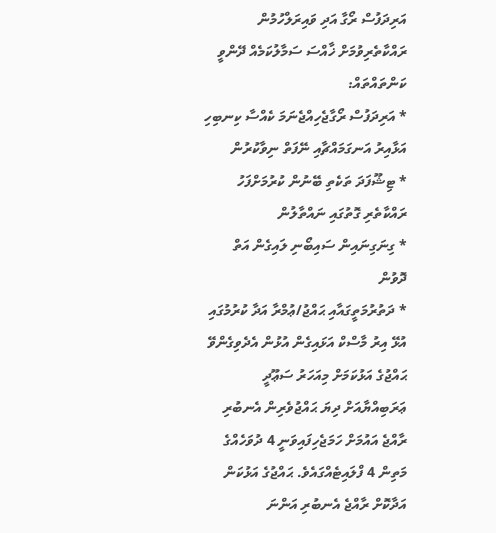އަރިދަފުސް ރޯގާ އަދި ވައިރަލްހުމުން ރައްކާތެރިވުމަށް ޚާއްސަ ސަމާލުކަމެއް ދޭންވީ ކަންތައްތައް:
* އަރިދަފުސް ރޯގާޖެހިއްޖެނަމަ ކެއްސާ ކިނބިހި އަޅާއިރު އަނގަމައްޗާއި ނޭފަތް ނިވާކުރުން
* ޓިޝޫފަދަ ތަކެތި ބޭނުން ކުރުމަށްފަހު ރައްކާތެރި ގޮތުގައި ނައްތާލުން
* ގިނަގިނައިން ސައިބޯނި ލައިގެން އަތް ދޮވުން
* ދަތުރުމަތީގައާއި ޙައްޖު/ޢުމްރާ އަދާ ކުރުމުގައި އުޅޭ އިރު މާސްކް އަޅައިގެން އުޅުން އެދެވިގެންވޭ
ޙައްޖުގެ އަޅުކަމަށް މިއަހަރު ސަޢޫދީ ޢަރަބިއްޔާއަށް ދިޔަ ޙައްޖުވެރިން އެނބުރި ރާއްޖެ އައުމަށް ހަމަޖެހިފައިވަނީ 4 ދުވަހެއްގެ މަތިން 4 ފްލައިޓެއްގައެވެ. ޙައްޖުގެ އަޅުކަން އަދާކޮށް ރާއްޖެ އެނބުރި އަންނަ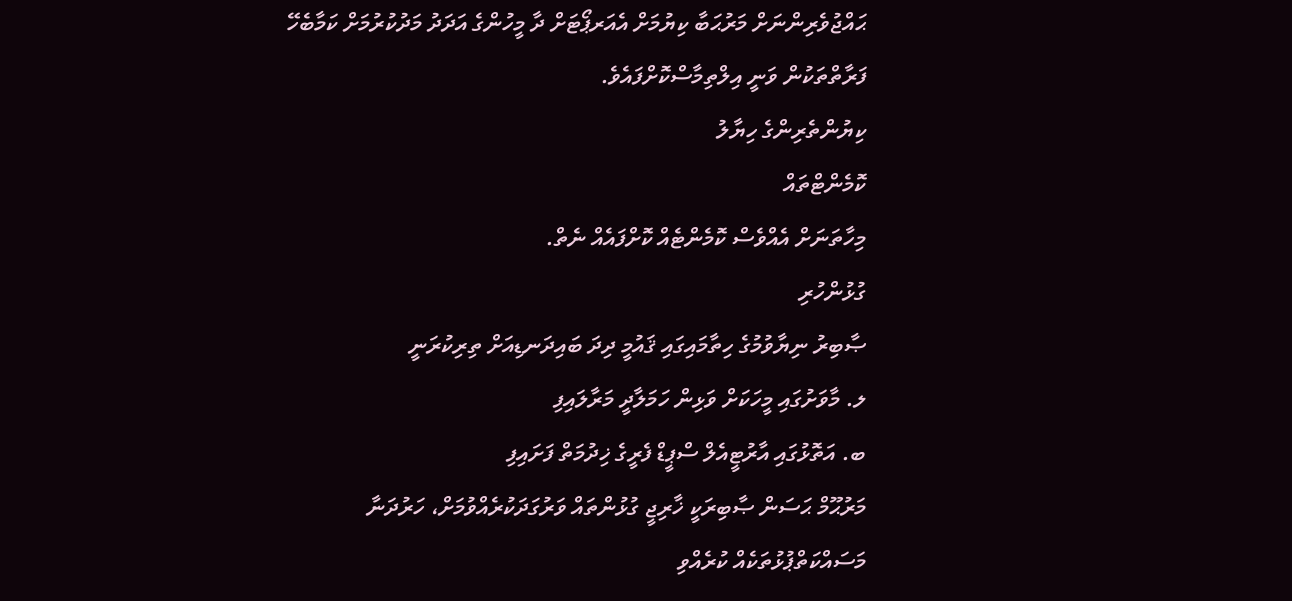ޙައްޖުވެރިންނަށް މަރުޙަބާ ކިޔުމަށް އެއަރޕޯޓަށް ދާ މީހުންގެ އަދަދު މަދުކުރުމަށް ކަމާބެހޭ ފަރާތްތަކުން ވަނީ އިލްތިމާސްކޮށްފައެވެ.
ކިޔުންތެރިންގެ ހިޔާލު
ކޮމެންޓްތައް
މިހާތަނަށް އެއްވެސް ކޮމެންޓެއް ކޮށްފައެއް ނެތް.
ގުޅުންހުރި
ޞާބިރު ނިޔާވުމުގެ ހިތާމައިގައި ޤައުމީ ދިދަ ބައިދަނޑިއަށް ތިރިކުރަނީ
ލ. މާވަށުގައި މީހަކަށް ވަޅިން ހަމަލާދީ މަރާލައިފި
ބ. އަތޮޅުގައި އާރުޓީއެލް ސްޕީޑް ފެރީގެ ޚިދުމަތް ފަށައިފި
މަރުޙޫމް ޙަސަން ޞާބިރަކީ ޚާރިޖީ ގުޅުންތައް ވަރުގަދަކުރެއްވުމަށް، ހަރުދަނާ މަސައްކަތްޕުޅުތަކެއް ކުރެއްވި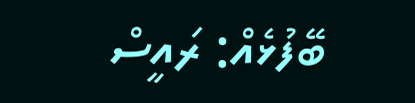ބޭފުޅެއް: ރައީސް